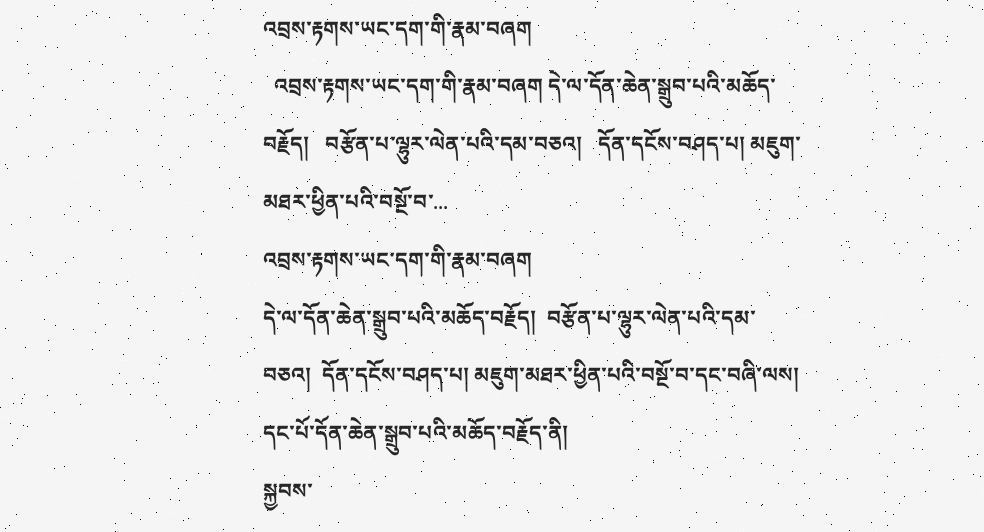འབྲས་རྟགས་ཡང་དག་གི་རྣམ་བཞག
  འབྲས་རྟགས་ཡང་དག་གི་རྣམ་བཞག དེ་ལ་དོན་ཆེན་སྒྲུབ་པའི་མཆོད་བརྗོད།   བརྩོན་པ་ལྷུར་ལེན་པའི་དམ་བཅའ།   དོན་དངོས་བཤད་པ། མཇུག་མཐར་ཕྱིན་པའི་བསྔོ་བ་...
འབྲས་རྟགས་ཡང་དག་གི་རྣམ་བཞག
དེ་ལ་དོན་ཆེན་སྒྲུབ་པའི་མཆོད་བརྗོད།  བརྩོན་པ་ལྷུར་ལེན་པའི་དམ་བཅའ།  དོན་དངོས་བཤད་པ། མཇུག་མཐར་ཕྱིན་པའི་བསྔོ་བ་དང་བཞི་ལས།
དང་པོ་དོན་ཆེན་སྒྲུབ་པའི་མཆོད་བརྗོད་ནི།
སྐྱབས་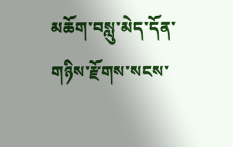མཆོག་བསླུ་མེད་དོན་གཉིས་རྫོགས་སངས་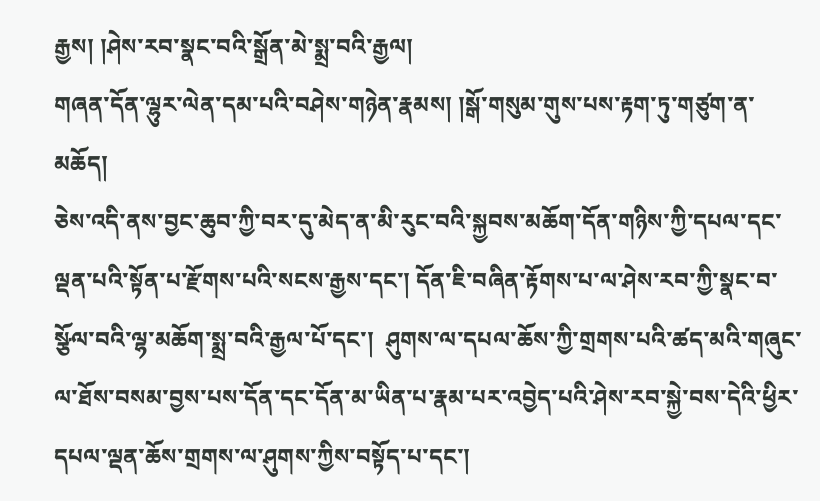རྒྱས། །ཤེས་རབ་སྣང་བའི་སྒྲོན་མེ་སྨྲ་བའི་རྒྱལ།
གཞན་དོན་ལྷུར་ལེན་དམ་པའི་བཤེས་གཉེན་རྣམས། །སྒོ་གསུམ་གུས་པས་རྟག་ཏུ་གཙུག་ན་མཆོད།
ཅེས་འདི་ནས་བྱང་ཆུབ་ཀྱི་བར་དུ་མེད་ན་མི་རུང་བའི་སྐྱབས་མཆོག་དོན་གཉིས་ཀྱི་དཔལ་དང་ལྡན་པའི་སྟོན་པ་རྫོགས་པའི་སངས་རྒྱས་དང་། དོན་ཇི་བཞིན་རྟོགས་པ་ལ་ཤེས་རབ་ཀྱི་སྣང་བ་སྩོལ་བའི་ལྷ་མཆོག་སྨྲ་བའི་རྒྱལ་པོ་དང་།  ཤུགས་ལ་དཔལ་ཆོས་ཀྱི་གྲགས་པའི་ཚད་མའི་གཞུང་ལ་ཐོས་བསམ་བྱས་པས་དོན་དང་དོན་མ་ཡིན་པ་རྣམ་པར་འབྱེད་པའི་ཤེས་རབ་སྐྱེ་བས་དེའི་ཕྱིར་དཔལ་ལྡན་ཆོས་གྲགས་ལ་ཤུགས་ཀྱིས་བསྟོད་པ་དང་།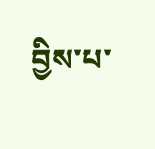བྱིས་པ་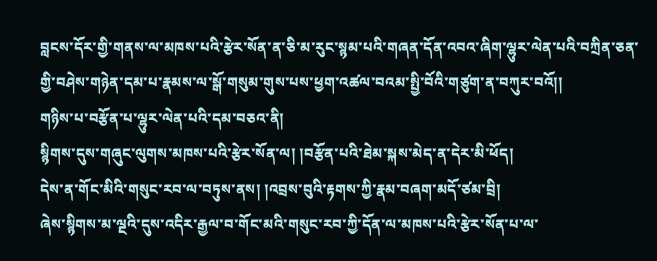བླངས་དོར་གྱི་གནས་ལ་མཁས་པའི་རྩེར་སོན་ན་ཅི་མ་རུང་སྙམ་པའི་གཞན་དོན་འབའ་ཞིག་ལྷུར་ལེན་པའི་བཀྲིན་ཅན་གྱི་བཤེས་གཉེན་དམ་པ་རྣམས་ལ་སྒོ་གསུམ་གུས་པས་ཕྱག་འཚལ་བའམ་སྤྱི་བོའི་གཙུག་ན་བཀུར་བའོ།།
གཉིས་པ་བརྩོན་པ་ལྷུར་ལེན་པའི་དམ་བཅའ་ནི།
སྙིགས་དུས་གཞུང་ལུགས་མཁས་པའི་རྩེར་སོན་ལ། །བརྩོན་པའི་ཐེམ་སྐས་མེད་ན་དེར་མི་ཕོད།
དེས་ན་གོང་མིའི་གསུང་རབ་ལ་བཏུས་ནས། །འབྲས་བུའི་རྟགས་ཀྱི་རྣམ་བཞག་མདོ་ཙམ་བྲི།
ཞེས་སྙིགས་མ་ལྔའི་དུས་འདིར་རྒྱལ་བ་གོང་མའི་གསུང་རབ་ཀྱི་དོན་ལ་མཁས་པའི་རྩེར་སོན་པ་ལ་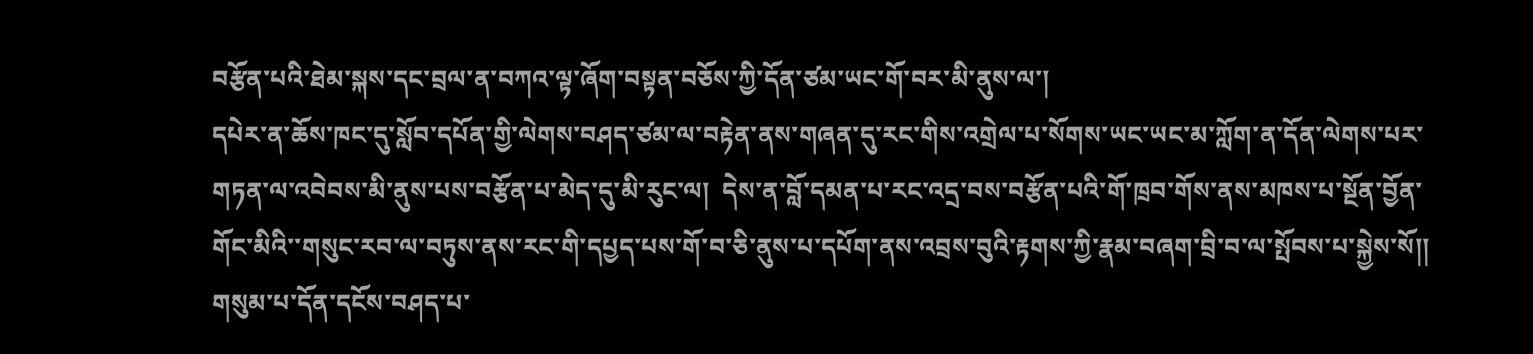བརྩོན་པའི་ཐེམ་སྐས་དང་བྲལ་ན་བཀའ་ལྟ་ཞོག་བསྟན་བཅོས་ཀྱི་དོན་ཙམ་ཡང་གོ་བར་མི་ནུས་ལ་།
དཔེར་ན་ཆོས་ཁང་དུ་སློབ་དཔོན་གྱི་ལེགས་བཤད་ཙམ་ལ་བརྟེན་ནས་གཞན་དུ་རང་གིས་འགྲེལ་པ་སོགས་ཡང་ཡང་མ་ཀློག་ན་དོན་ལེགས་པར་གཏན་ལ་འབེབས་མི་ནུས་པས་བརྩོན་པ་མེད་དུ་མི་རུང་ལ།  དེས་ན་བློ་དམན་པ་རང་འདྲ་བས་བརྩོན་པའི་གོ་ཁྲབ་གོས་ནས་མཁས་པ་སྔོན་བྱོན་གོང་མིའི་་གསུང་རབ་ལ་བཏུས་ནས་རང་གི་དཔྱད་པས་གོ་བ་ཅི་ནུས་པ་དཔོག་ནས་འབྲས་བུའི་རྟགས་ཀྱི་རྣམ་བཞག་བྲི་བ་ལ་སྤོབས་པ་སྐྱེས་སོ།།
གསུམ་པ་དོན་དངོས་བཤད་པ་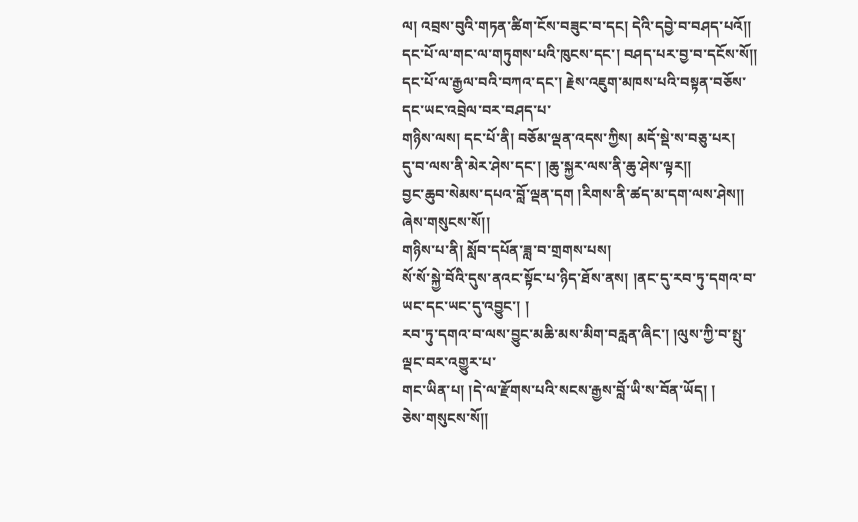ལ། འབྲས་བུའི་གཏན་ཚིག་ངོས་བཟུང་བ་དང། དེའི་དབྱེ་བ་བཤད་པའོ།།  དང་པོ་ལ་གང་ལ་གཏུགས་པའི་ཁུངས་དང་། བཤད་པར་བྱ་བ་དངོས་སོ།།  དང་པོ་ལ་རྒྱལ་བའི་བཀའ་དང་། རྗེས་འཇུག་མཁས་པའི་བསྟན་བཅོས་དང་ཡང་འབྲེལ་བར་བཤད་པ་
གཉིས་ལས། དང་པོ་ནི། བཅོམ་ལྡན་འདས་ཀྱིས། མདོ་སྡེ་ས་བཅུ་པར།
དུ་བ་ལས་ནི་མེར་ཤེས་དང་། །ཆུ་སྐྱར་ལས་ནི་ཆུ་ཤེས་ལྟར།།
བྱང་ཆུབ་སེམས་དཔའ་བློ་ལྡན་དག །རིགས་ནི་ཚད་མ་དག་ལས་ཤེས།།
ཞེས་གསུངས་སོ།།
གཉིས་པ་ནི། སློབ་དཔོན་ཟླ་བ་གྲགས་པས།
སོ་སོ་སྐྱེ་བོའི་དུས་ནའང་སྟོང་པ་ཉིད་ཐོས་ནས། །ནང་དུ་རབ་ཏུ་དགའ་བ་ཡང་དང་ཡང་དུ་འབྱུང་། །
རབ་ཏུ་དགའ་བ་ལས་བྱུང་མཆི་མས་མིག་བརླན་ཞིང་། །ལུས་ཀྱི་བ་སྤུ་ལྡང་བར་འགྱུར་པ་
གང་ཡིན་པ། །དེ་ལ་རྫོགས་པའི་སངས་རྒྱས་བློ་ཡི་ས་བོན་ཡོད། །
ཅེས་གསུངས་སོ།།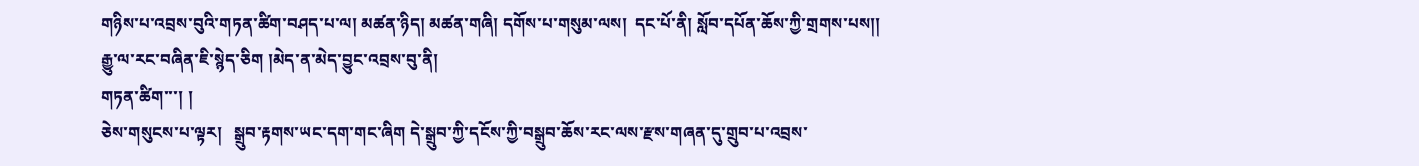གཉིས་པ་འབྲས་བུའི་གཏན་ཚིག་བཤད་པ་ལ། མཚན་ཉིད། མཚན་གཞི། དགོས་པ་གསུམ་ལས།  དང་པོ་ནི། སློབ་དཔོན་ཆོས་ཀྱི་གྲགས་པས།།
རྒྱུ་ལ་རང་བཞིན་ཇི་སྙེད་ཅིག །མེད་ན་མེད་བྱུང་འབྲས་བུ་ནི།
གཏན་ཚིག་་་། །
ཅེས་གསུངས་པ་ལྟར།   སྒྲུབ་རྟགས་ཡང་དག་གང་ཞིག དེ་སྒྲུབ་ཀྱི་དངོས་ཀྱི་བསྒྲུབ་ཆོས་རང་ལས་རྫས་གཞན་དུ་གྲུབ་པ་འབྲས་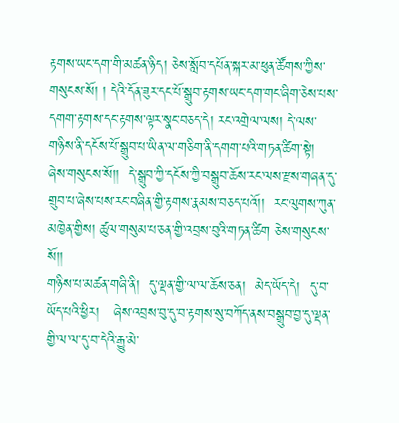རྟགས་ཡང་དག་གི་མཚན་ཉིད། ཅེས་སློབ་དཔོན་སྐར་མ་ཕུན་ཚོགས་ཀྱིས་གསུངས་སོ། ། དེའི་དོན་ཟུར་དང་པོ་སྒྲུབ་རྟགས་ཡང་དག་གང་ཞིག་ཅེས་པས་དགག་རྟགས་དང་རྟགས་ལྟར་སྣང་བཅད་དེ། རང་འགྲེལ་ལས། དེ་ལས་གཉིས་ནི་དངོས་པོ་སྒྲུབ་པ་ཡིན་ལ་གཅིག་ནི་དགག་པའི་གཏན་ཚིག་སྟེ།  ཞེས་གསུངས་སོ།།  དེ་སྒྲུབ་ཀྱི་དངོས་ཀྱི་བསྒྲུབ་ཆོས་རང་ལས་རྫས་གཞན་དུ་གྲུབ་པ་ཞེས་པས་རང་བཞིན་གྱི་རྟགས་རྣམས་བཅད་པའོ།།  རང་ལུགས་ཀུན་མཁྱེན་གྱིས། ཚུལ་གསུམ་པ་ཅན་གྱི་འབྲས་བུའི་གཏན་ཚིག ཅེས་གསུངས་སོ།།
གཉིས་པ་མཚན་གཞི་ནི།  དུ་ལྡན་གྱི་ལ་ལ་ཆོས་ཅན།  མེད་ཡོད་དེ།  དུ་བ་ཡོད་པའི་ཕྱིར།   ཞེས་འབྲས་བུ་དུ་བ་རྟགས་སུ་བཀོད་ནས་བསྒྲུབ་བྱ་དུ་ལྡན་གྱི་ལ་ལ་དུ་བ་དེའི་རྒྱུ་མེ་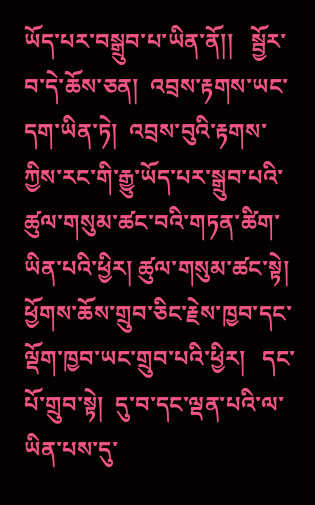ཡོད་པར་བསྒྲུབ་པ་ཡིན་ནོ།།   སྦྱོར་བ་དེ་ཆོས་ཅན།  འབྲས་རྟགས་ཡང་དག་ཡིན་ཏེ།  འབྲས་བུའི་རྟགས་ཀྱིས་རང་གི་རྒྱུ་ཡོད་པར་སྒྲུབ་པའི་ཚུལ་གསུམ་ཚང་བའི་གཏན་ཚིག་ཡིན་པའི་ཕྱིར། ཚུལ་གསུམ་ཚང་སྟེ། ཕྱོགས་ཆོས་གྲུབ་ཅིང་རྗེས་ཁྱབ་དང་ལྡོག་ཁྱབ་ཡང་གྲུབ་པའི་ཕྱིར།   དང་པོ་གྲུབ་སྟེ།  དུ་བ་དང་ལྡན་པའི་ལ་ཡིན་པས་དུ་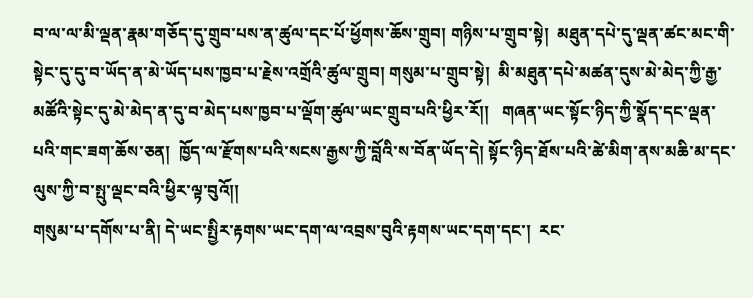བ་ལ་ལ་མི་ལྡན་རྣམ་གཅོད་དུ་གྲུབ་པས་ན་ཚུལ་དང་པོ་ཕྱོགས་ཆོས་གྲུབ། གཉིས་པ་གྲུབ་སྟེ།  མཐུན་དཔེ་དུ་ལྡན་ཚང་མང་གི་སྟེང་དུ་དུ་བ་ཡོད་ན་མེ་ཡོད་པས་ཁྱབ་པ་རྗེས་འགྲོའི་ཚུལ་གྲུབ། གསུམ་པ་གྲུབ་སྟེ།  མི་མཐུན་དཔེ་མཚན་དུས་མེ་མེད་ཀྱི་རྒྱ་མཚོའི་སྟེང་དུ་མེ་མེད་ན་དུ་བ་མེད་པས་ཁྱབ་པ་ལྡོག་ཚུལ་ཡང་གྲུབ་པའི་ཕྱིར་རོ།།   གཞན་ཡང་སྟོང་ཉིད་ཀྱི་སྣོད་དང་ལྡན་པའི་གང་ཟག་ཆོས་ཅན།  ཁྱོད་ལ་རྫོགས་པའི་སངས་རྒྱས་ཀྱི་བློའི་ས་བོན་ཡོད་དེ། སྟོང་ཉིད་ཐོས་པའི་ཚེ་མིག་ནས་མཆི་མ་དང་ལུས་ཀྱི་བ་སྤུ་ལྡང་བའི་ཕྱིར་ལྟ་བུའོ།།
གསུམ་པ་དགོས་པ་ནི། དེ་ཡང་སྤྱིར་རྟགས་ཡང་དག་ལ་འབྲས་བུའི་རྟགས་ཡང་དག་དང་།  རང་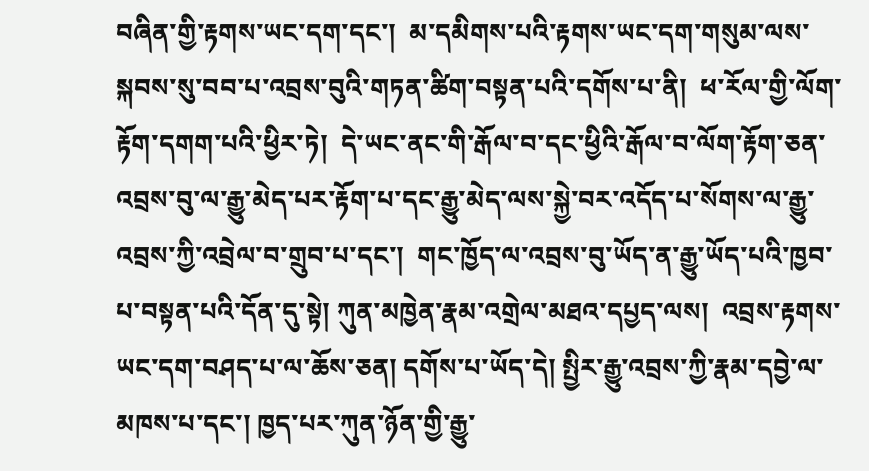བཞིན་གྱི་རྟགས་ཡང་དག་དང་།  མ་དམིགས་པའི་རྟགས་ཡང་དག་གསུམ་ལས་སྐབས་སུ་བབ་པ་འབྲས་བུའི་གཏན་ཚིག་བསྟན་པའི་དགོས་པ་ནི།  ཕ་རོལ་གྱི་ལོག་རྟོག་དགག་པའི་ཕྱིར་ཏེ།  དེ་ཡང་ནང་གི་རྒོལ་བ་དང་ཕྱིའི་རྒོལ་བ་ལོག་རྟོག་ཅན་འབྲས་བུ་ལ་རྒྱུ་མེད་པར་རྟོག་པ་དང་རྒྱུ་མེད་ལས་སྐྱེ་བར་འདོད་པ་སོགས་ལ་རྒྱུ་འབྲས་ཀྱི་འབྲེལ་བ་གྲུབ་པ་དང་།  གང་ཁྱོད་ལ་འབྲས་བུ་ཡོད་ན་རྒྱུ་ཡོད་པའི་ཁྱབ་པ་བསྟན་པའི་དོན་དུ་སྟེ། ཀུན་མཁྱེན་རྣམ་འགྲེལ་མཐའ་དཔྱད་ལས།  འབྲས་རྟགས་ཡང་དག་བཤད་པ་ལ་ཆོས་ཅན། དགོས་པ་ཡོད་དེ། སྤྱིར་རྒྱུ་འབྲས་ཀྱི་རྣམ་དབྱེ་ལ་མཁས་པ་དང་། ཁྱད་པར་ཀུན་ཉོན་གྱི་རྒྱུ་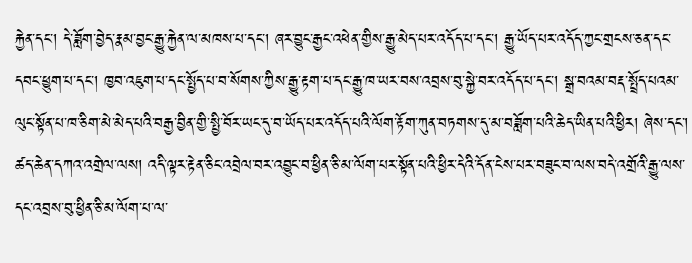རྐྱེན་དང་། དེ་ཟློག་བྱེད་རྣམ་བྱང་རྒྱུ་རྐྱེན་ལ་མཁས་པ་དང་། ཞར་བྱུང་རྒྱང་འཕེན་གྱིས་རྒྱུ་མེད་པར་འདོད་པ་དང་། རྒྱུ་ཡོད་པར་འདོད་ཀྱང་གྲངས་ཅན་དང་དབང་ཕྱུག་པ་དང་། ཁྱབ་འཇུག་པ་དང་སྤྱོད་པ་བ་སོགས་ཀྱིས་རྒྱུ་རྟག་པ་དང་རྒྱུ་ཁ་ཡར་བས་འབྲས་བུ་སྐྱེ་བར་འདོད་པ་དང་། སྒྲ་བའམ་བརྡ་སྤྲོད་པའམ་ལུང་སྟོན་པ་ཁ་ཅིག་མེ་མེད་པའི་བརྒྱ་བྱིན་གྱི་སྤྱི་བོར་ཡང་དུ་བ་ཡོད་པར་འདོད་པའི་ལོག་རྟོག་ཀུན་བཏགས་དུ་མ་བཟློག་པའི་ཆེད་ཡིན་པའི་ཕྱིར། ཞེས་དང་། ཚད་ཆེན་དཀའ་འགྲེལ་ལས། འདི་ལྟར་རྟེན་ཅིང་འབྲེལ་བར་འབྱུང་བ་ཕྱིན་ཅི་མ་ལོག་པར་སྟོན་པའི་ཕྱིར་དེའི་དོན་ངེས་པར་བཟུང་བ་ལས་བདེ་འགྲོའི་རྒྱུ་ལས་དང་འབྲས་བུ་ཕྱིན་ཅི་མ་ལོག་པ་ལ་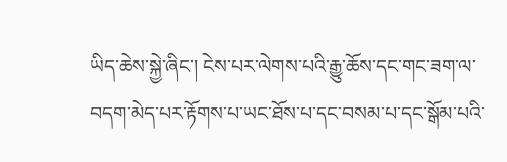ཡིད་ཆེས་སྐྱེ་ཞིང་། ངེས་པར་ལེགས་པའི་རྒྱུ་ཆོས་དང་གང་ཟག་ལ་བདག་མེད་པར་རྟོགས་པ་ཡང་ཐོས་པ་དང་བསམ་པ་དང་སྒོམ་པའི་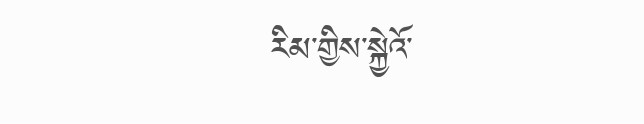རིམ་གྱིས་སྐྱེའོ་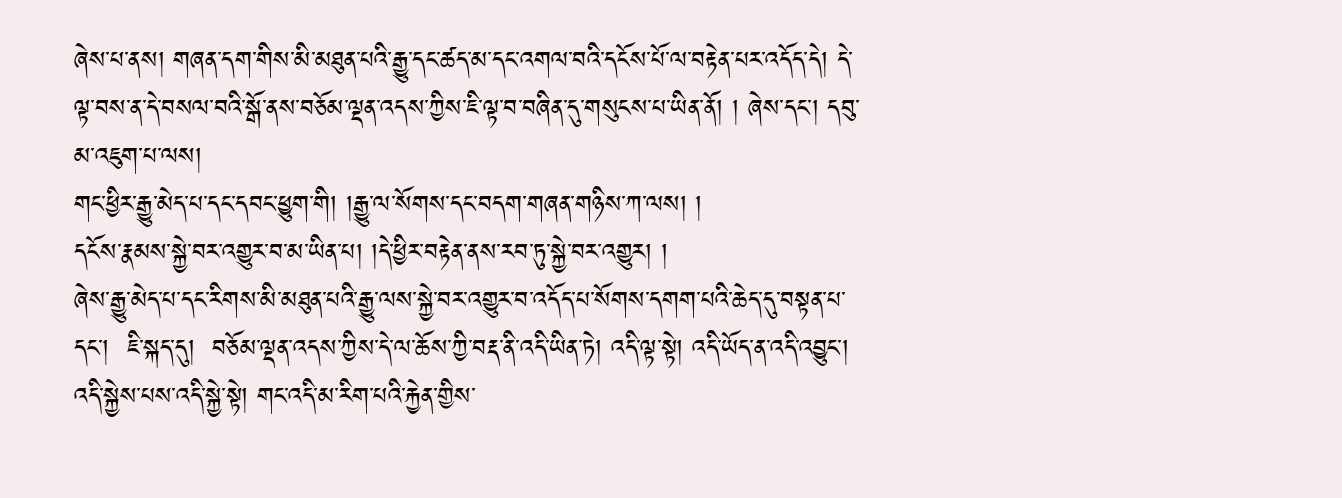ཞེས་པ་ནས། གཞན་དག་གིས་མི་མཐུན་པའི་རྒྱུ་དང་ཚད་མ་དང་འགལ་བའི་དངོས་པོ་ལ་བརྟེན་པར་འདོད་དེ། དེ་ལྟ་བས་ན་དེ་བསལ་བའི་སྒོ་ནས་བཅོམ་ལྡན་འདས་ཀྱིས་ཇི་ལྟ་བ་བཞིན་དུ་གསུངས་པ་ཡིན་ནོ། ། ཞེས་དང་། དབུ་མ་འཇུག་པ་ལས།
གང་ཕྱིར་རྒྱུ་མེད་པ་དང་དབང་ཕྱུག་གི། །རྒྱུ་ལ་སོགས་དང་བདག་གཞན་གཉིས་ཀ་ལས། །
དངོས་རྣམས་སྐྱེ་བར་འགྱུར་བ་མ་ཡིན་པ། །དེ་ཕྱིར་བརྟེན་ནས་རབ་ཏུ་སྐྱེ་བར་འགྱུར། །
ཞེས་རྒྱུ་མེད་པ་དང་རིགས་མི་མཐུན་པའི་རྒྱུ་ལས་སྐྱེ་བར་འགྱུར་བ་འདོད་པ་སོགས་དགག་པའི་ཆེད་དུ་བསྟན་པ་དང་།  ཇི་སྐད་དུ།  བཅོམ་ལྡན་འདས་ཀྱིས་དེ་ལ་ཆོས་ཀྱི་བརྡ་ནི་འདི་ཡིན་ཏེ། འདི་ལྟ་སྟེ། འདི་ཡོད་ན་འདི་འབྱུང་། འདི་སྐྱེས་པས་འདི་སྐྱེ་སྟེ། གང་འདི་མ་རིག་པའི་རྐྱེན་གྱིས་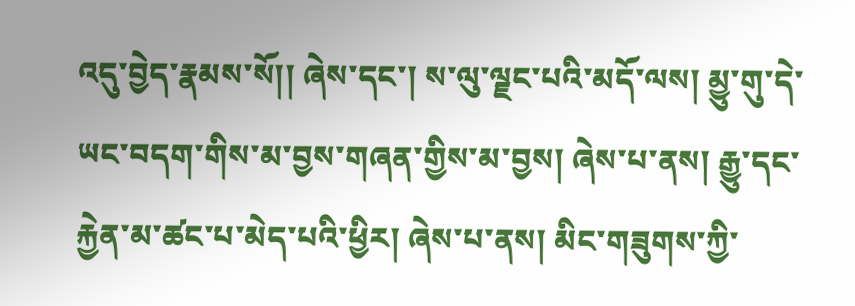འདུ་བྱེད་རྣམས་སོ།། ཞེས་དང་། ས་ལུ་ལྗང་པའི་མདོ་ལས། མྱུ་གུ་དེ་ཡང་བདག་གིས་མ་བྱས་གཞན་གྱིས་མ་བྱས། ཞེས་པ་ནས། རྒྱུ་དང་རྐྱེན་མ་ཚང་པ་མེད་པའི་ཕྱིར། ཞེས་པ་ནས། མིང་གཟུགས་ཀྱི་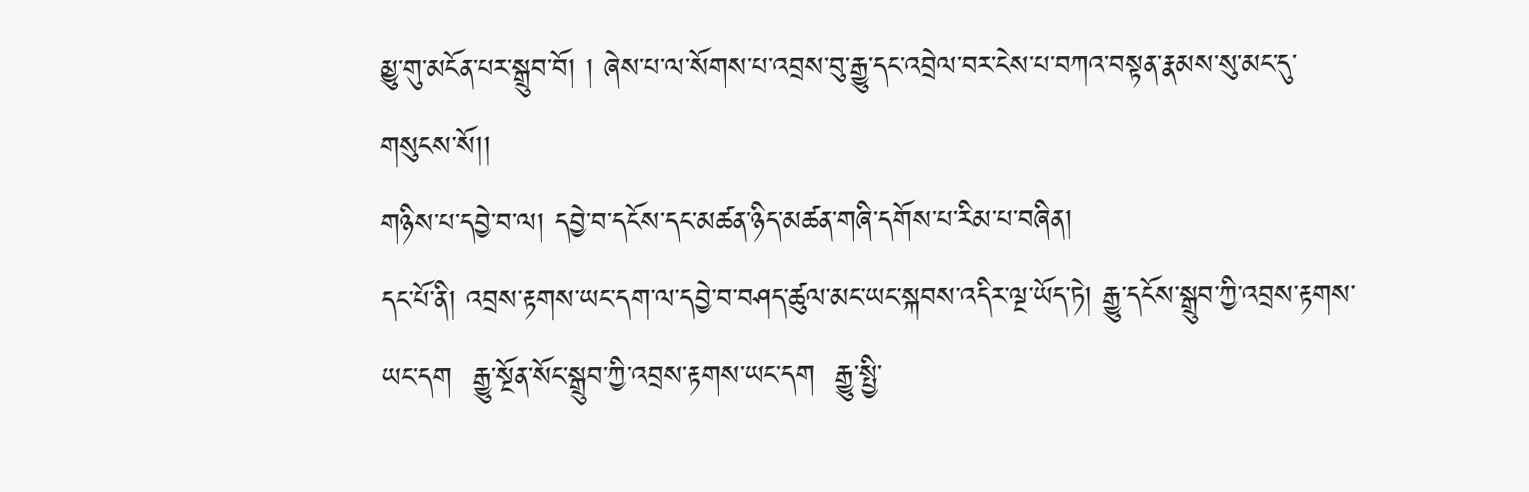མྱུ་གུ་མངོན་པར་སྒྲུབ་བོ། ། ཞེས་པ་ལ་སོགས་པ་འབྲས་བུ་རྒྱུ་དང་འབྲེལ་བར་ངེས་པ་བཀའ་བསྟན་རྣམས་སུ་མང་དུ་གསུངས་སོ།།
གཉིས་པ་དབྱེ་བ་ལ། དབྱེ་བ་དངོས་དང་མཚན་ཉིད་མཚན་གཞི་དགོས་པ་རིམ་པ་བཞིན།
དང་པོ་ནི། འབྲས་རྟགས་ཡང་དག་ལ་དབྱེ་བ་བཤད་ཚུལ་མང་ཡང་སྐབས་འདིར་ལྔ་ཡོད་ཏེ། རྒྱུ་དངོས་སྒྲུབ་ཀྱི་འབྲས་རྟགས་ཡང་དག  རྒྱུ་སྔོན་སོང་སྒྲུབ་ཀྱི་འབྲས་རྟགས་ཡང་དག  རྒྱུ་སྤྱི་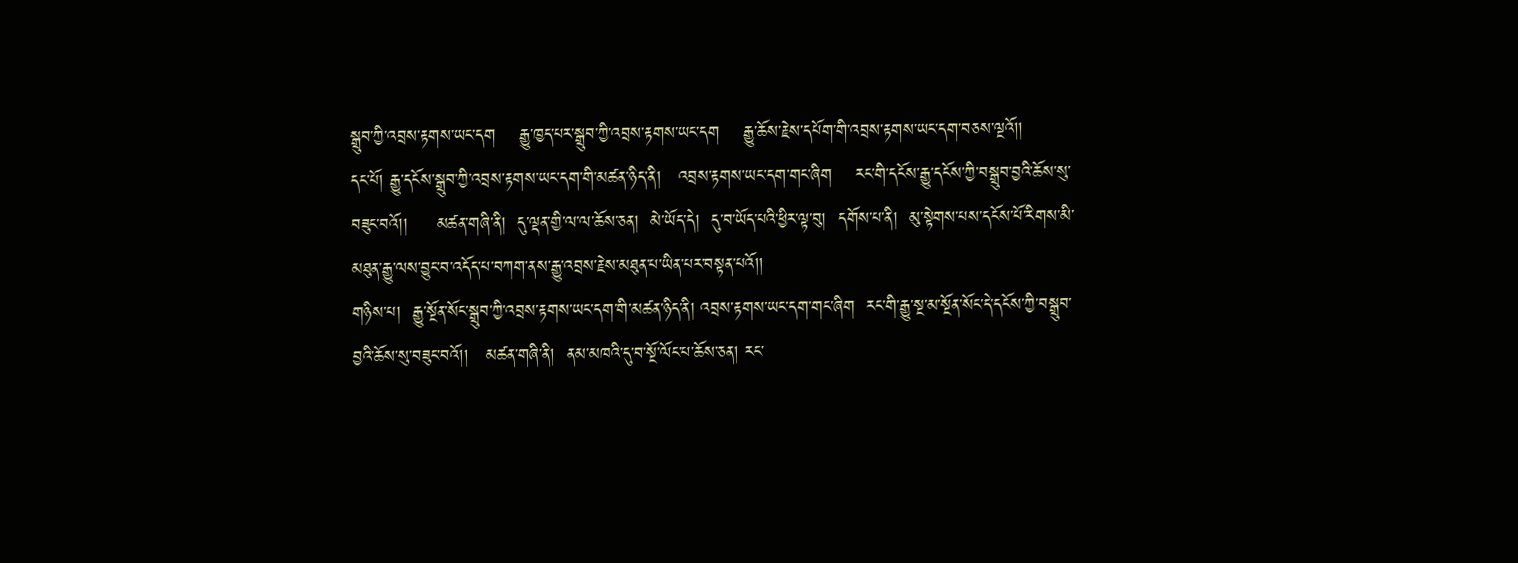སྒྲུབ་ཀྱི་འབྲས་རྟགས་ཡང་དག    རྒྱུ་ཁྱད་པར་སྒྲུབ་ཀྱི་འབྲས་རྟགས་ཡང་དག    རྒྱུ་ཆོས་རྗེས་དཔོག་གི་འབྲས་རྟགས་ཡང་དག་བཅས་ལྔའོ།།
དང་པོ། རྒྱུ་དངོས་སྒྲུབ་ཀྱི་འབྲས་རྟགས་ཡང་དག་གི་མཚན་ཉིད་ནི།   འབྲས་རྟགས་ཡང་དག་གང་ཞིག    རང་གི་དངོས་རྒྱུ་དངོས་ཀྱི་བསྒྲུབ་བྱའི་ཆོས་སུ་བཟུང་བའོ།།     མཚན་གཞི་ནི།  དུ་ལྡན་གྱི་ལ་ལ་ཆོས་ཅན།  མེ་ཡོད་དེ།  དུ་བ་ཡོད་པའི་ཕྱིར་ལྟ་བུ།  དགོས་པ་ནི།  མུ་སྟེགས་པས་དངོས་པོ་རིགས་མི་མཐུན་རྒྱུ་ལས་བྱུང་བ་འདོད་པ་བཀག་ནས་རྒྱུ་འབྲས་རྗེས་མཐུན་པ་ཡིན་པར་བསྟན་པའོ།།
གཉིས་པ།  རྒྱུ་སྔོན་སོང་སྒྲུབ་ཀྱི་འབྲས་རྟགས་ཡང་དག་གི་མཚན་ཉིད་ནི། འབྲས་རྟགས་ཡང་དག་གང་ཞིག  རང་གི་རྒྱུ་སྔ་མ་སྔོན་སོང་དེ་དངོས་ཀྱི་བསྒྲུབ་བྱའི་ཆོས་སུ་བཟུང་བའོ།།   མཚན་གཞི་ནི།  ནམ་མཁའི་དུ་བ་སྔོ་ལོང་པ་ཆོས་ཅན། རང་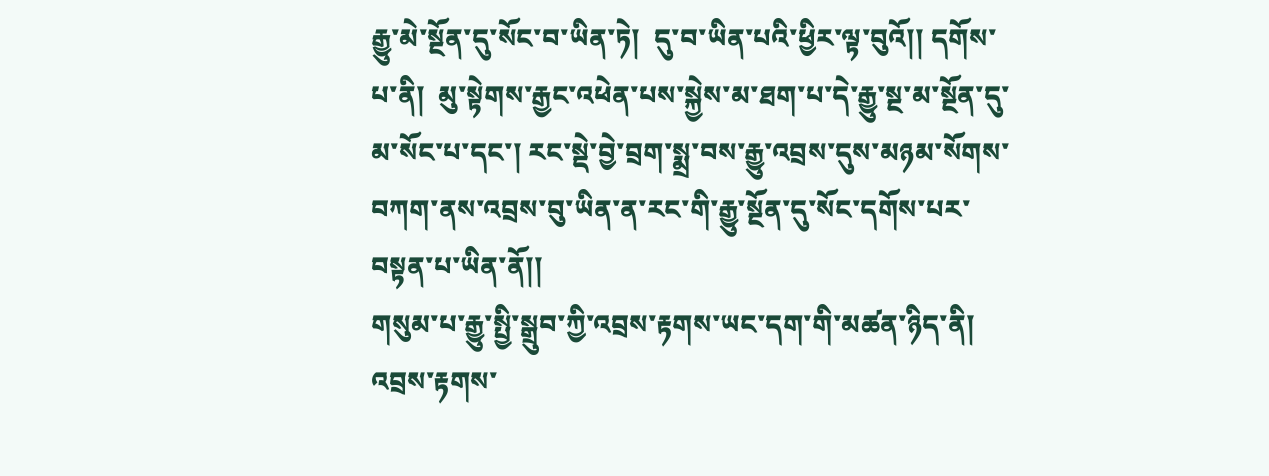རྒྱུ་མེ་སྔོན་དུ་སོང་བ་ཡིན་ཏེ།  དུ་བ་ཡིན་པའི་ཕྱིར་ལྟ་བུའོ།། དགོས་པ་ནི།  མུ་སྟེགས་རྒྱང་འཕེན་པས་སྐྱེས་མ་ཐག་པ་དེ་རྒྱུ་སྔ་མ་སྔོན་དུ་མ་སོང་པ་དང་། རང་སྡེ་བྱེ་བྲག་སྨྲ་བས་རྒྱུ་འབྲས་དུས་མཉམ་སོགས་བཀག་ནས་འབྲས་བུ་ཡིན་ན་རང་གི་རྒྱུ་སྔོན་དུ་སོང་དགོས་པར་བསྟན་པ་ཡིན་ནོ།།
གསུམ་པ་རྒྱུ་སྤྱི་སྒྲུབ་ཀྱི་འབྲས་རྟགས་ཡང་དག་གི་མཚན་ཉིད་ནི། འབྲས་རྟགས་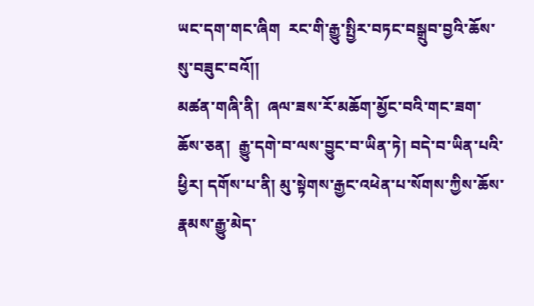ཡང་དག་གང་ཞིག  རང་གི་རྒྱུ་སྤྱིར་བཏང་བསྒྲུབ་བྱའི་ཆོས་སུ་བཟུང་བའོ།།
མཚན་གཞི་ནི།  ཞལ་ཟས་རོ་མཆོག་མྱོང་བའི་གང་ཟག་ཆོས་ཅན།  རྒྱུ་དགེ་བ་ལས་བྱུང་བ་ཡིན་ཏེ། བདེ་བ་ཡིན་པའི་ཕྱིར། དགོས་པ་ནི། མུ་སྟེགས་རྒྱང་འཕེན་པ་སོགས་ཀྱིས་ཆོས་རྣམས་རྒྱུ་མེད་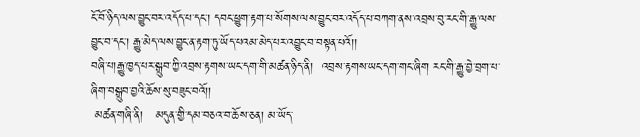ངོ་བོ་ཉིད་ལས་བྱུང་བར་འདོད་པ་དང་། དབང་ཕྱུག་རྟག་པ་སོགས་ལས་བྱུང་བར་འདོད་པ་བཀག་ནས་འབྲས་བུ་རང་གི་རྒྱུ་ལས་བྱུང་བ་དང་། རྒྱུ་མེད་ལས་བྱུང་ན་རྟག་ཏུ་ཡོད་པའམ་མེད་པར་འབྱུང་བ་བསྟན་པའོ།།
བཞི་པ།རྒྱུ་ཁྱད་པར་སྒྲུབ་ཀྱི་འབྲས་རྟགས་ཡང་དག་གི་མཚན་ཉིད་ནི།  འབྲས་རྟགས་ཡང་དག་གང་ཞིག རང་གི་རྒྱུ་བྱེ་བྲག་པ་ཞིག་བསྒྲུབ་བྱའི་ཆོས་སུ་བཟུང་བའོ།།
 མཚན་གཞི་ནི།   མདུན་གྱི་དམ་བཅའ་བ་ཆོས་ཅན། མ་ཡོད་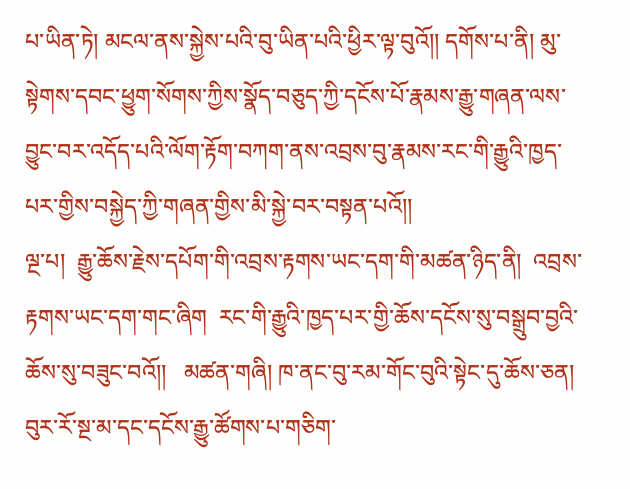པ་ཡིན་ཏེ། མངལ་ནས་སྐྱེས་པའི་བུ་ཡིན་པའི་ཕྱིར་ལྟ་བུའོ།། དགོས་པ་ནི། མུ་སྟེགས་དབང་ཕྱུག་སོགས་ཀྱིས་སྣོད་བཅུད་ཀྱི་དངོས་པོ་རྣམས་རྒྱུ་གཞན་ལས་བྱུང་བར་འདོད་པའི་ལོག་རྟོག་བཀག་ནས་འབྲས་བུ་རྣམས་རང་གི་རྒྱུའི་ཁྱད་པར་གྱིས་བསྐྱེད་ཀྱི་གཞན་གྱིས་མི་སྐྱེ་བར་བསྟན་པའོ།།
ལྔ་པ།  རྒྱུ་ཆོས་རྗེས་དཔོག་གི་འབྲས་རྟགས་ཡང་དག་གི་མཚན་ཉིད་ནི།  འབྲས་རྟགས་ཡང་དག་གང་ཞིག  རང་གི་རྒྱུའི་ཁྱད་པར་གྱི་ཆོས་དངོས་སུ་བསྒྲུབ་བྱའི་ཆོས་སུ་བཟུང་བའོ།།   མཚན་གཞི། ཁ་ནང་བུ་རམ་གོང་བུའི་སྟེང་དུ་ཆོས་ཅན། བུར་རོ་སྔ་མ་དང་དངོས་རྒྱུ་ཚོགས་པ་གཅིག་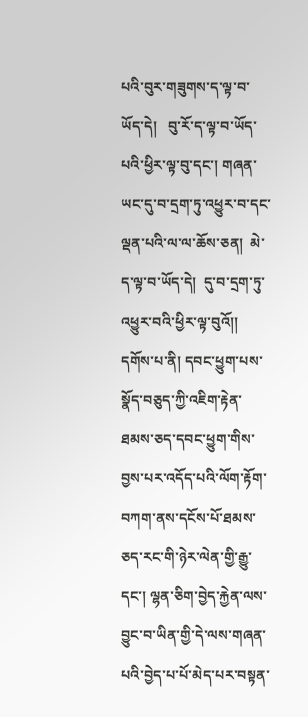པའི་བུར་གཟུགས་ད་ལྟ་བ་ཡོད་དེ།   བུ་རོ་ད་ལྟ་བ་ཡོད་པའི་ཕྱིར་ལྟ་བུ་དང་། གཞན་ཡང་དུ་བ་དྲག་ཏུ་འཕྱུར་བ་དང་ལྡན་པའི་ལ་ལ་ཆོས་ཅན།  མེ་ད་ལྟ་བ་ཡོད་དེ།  དུ་བ་དྲག་ཏུ་འཕྱུར་བའི་ཕྱིར་ལྟ་བུའོ།།
དགོས་པ་ནི། དབང་ཕྱུག་པས་སྣོད་བཅུད་ཀྱི་འཇིག་རྟེན་ཐམས་ཅད་དབང་ཕྱུག་གིས་བྱས་པར་འདོད་པའི་ལོག་རྟོག་བཀག་ནས་དངོས་པོ་ཐམས་ཅད་རང་གི་ཉེར་ལེན་གྱི་རྒྱུ་དང་། ལྷན་ཅིག་བྱེད་རྐྱེན་ལས་བྱུང་བ་ཡིན་གྱི་དེ་ལས་གཞན་པའི་བྱེད་པ་པོ་མེད་པར་བསྟན་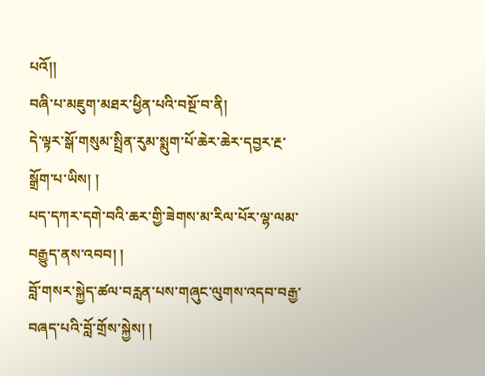པའོ།།
བཞི་པ་མཇུག་མཐར་ཕྱིན་པའི་བསྔོ་བ་ནི།
དེ་ལྟར་སྒོ་གསུམ་སྤྲིན་རུམ་སྨུག་པོ་ཆེར་ཆེར་དབྱར་རྔ་སྒྲོག་པ་ཡིས། །
པད་དཀར་དགེ་བའི་ཆར་གྱི་ཟེགས་མ་རིལ་པོར་ལྷ་ལམ་བརྒྱུད་ནས་འབབ། །
བློ་གསར་སྐྱེད་ཚལ་བརླན་པས་གཞུང་ལུགས་འདབ་བརྒྱ་བཞད་པའི་བློ་གྲོས་སྐྱེས། །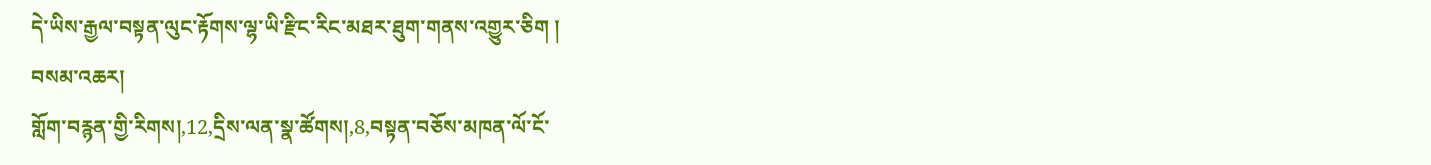དེ་ཡིས་རྒྱལ་བསྟན་ལུང་རྟོགས་ལྷ་ཡི་རྫིང་རིང་མཐར་ཐུག་གནས་འགྱུར་ཅིག །
བསམ་འཆར།
གློག་བརྙན་གྱི་རིགས།,12,དྲིས་ལན་སྣ་ཚོགས།,8,བསྟན་བཅོས་མཁན་ལོ་ངོ་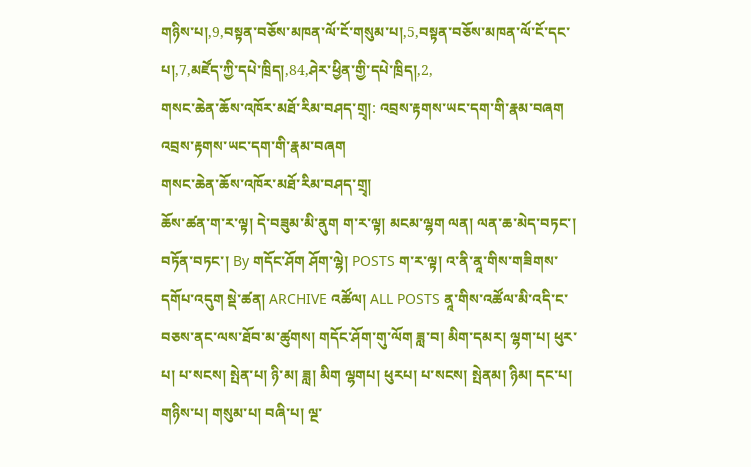གཉིས་པ།,9,བསྟན་བཅོས་མཁན་ལོ་ངོ་གསུམ་པ།,5,བསྟན་བཅོས་མཁན་ལོ་ངོ་དང་པ།,7,མཛོད་ཀྱི་དཔེ་ཁྲིད།,84,ཤེར་ཕྱིན་གྱི་དཔེ་ཁྲིད།,2,
གསང་ཆེན་ཆོས་འཁོར་མཐོ་རིམ་བཤད་གྲྭ།: འབྲས་རྟགས་ཡང་དག་གི་རྣམ་བཞག
འབྲས་རྟགས་ཡང་དག་གི་རྣམ་བཞག
གསང་ཆེན་ཆོས་འཁོར་མཐོ་རིམ་བཤད་གྲྭ།
ཆོས་ཚན་ག་ར་ལྟ། དེ་བཟུམ་མི་ནུག ག་ར་ལྟ། མངམ་ལྷག ལན། ལན་ཆ་མེད་བཏང་། བཏོན་བཏང་། By གདོང་ཤོག ཤོག་ལྷེ། POSTS ག་ར་ལྟ། འ་ནི་ནཱ་གིས་གཟིགས་དགོཔ་འདུག སྡེ་ཚན། ARCHIVE འཚོལ། ALL POSTS ནཱ་གིས་འཚོལ་མི་འདི་ང་བཅས་ནང་ལས་ཐོབ་མ་ཚུགས། གདོང་ཤོག་གུ་ལོག ཟླ་བ། མིག་དམར། ལྷག་པ། ཕུར་པ། པ་སངས། སྤེན་པ། ཉི་མ། ཟླ། མིག ལྷགཔ། ཕུརཔ། པ་སངས། སྤེནམ། ཉིམ། དང་པ། གཉིས་པ། གསུམ་པ། བཞི་པ། ལྔ་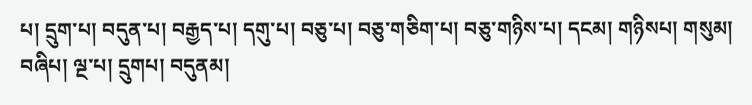པ། དྲུག་པ། བདུན་པ། བརྒྱད་པ། དགུ་པ། བཅུ་པ། བཅུ་གཅིག་པ། བཅུ་གཉིས་པ། དངམ། གཉིསཔ། གསུམ། བཞིཔ། ལྔ་པ། དྲུགཔ། བདུནམ།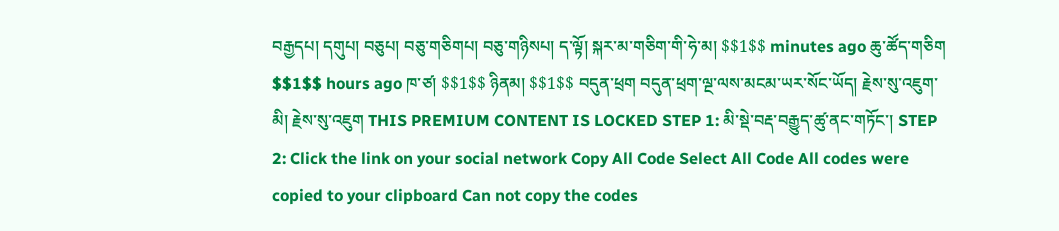བརྒྱདཔ། དགུཔ། བཅུཔ། བཅུ་གཅིགཔ། བཅུ་གཉིསཔ། ད་ལྟོ། སྐར་མ་གཅིག་གི་ཧེ་མ། $$1$$ minutes ago ཆུ་ཚོད་གཅིག $$1$$ hours ago ཁ་ཙ། $$1$$ ཉིནམ། $$1$$ བདུན་ཕྲག བདུན་ཕྲག་ལྔ་ལས་མངམ་ཡར་སོང་ཡོད། རྗེས་སུ་འཇུག་མི། རྗེས་སུ་འཇུག THIS PREMIUM CONTENT IS LOCKED STEP 1: མི་སྡེ་བརྡ་བརྒྱུད་ཚུ་ནང་གཏོང་། STEP 2: Click the link on your social network Copy All Code Select All Code All codes were copied to your clipboard Can not copy the codes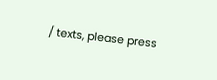/ texts, please press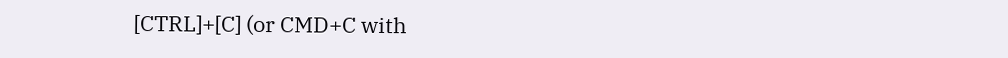[CTRL]+[C] (or CMD+C with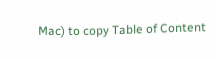Mac) to copy Table of Content